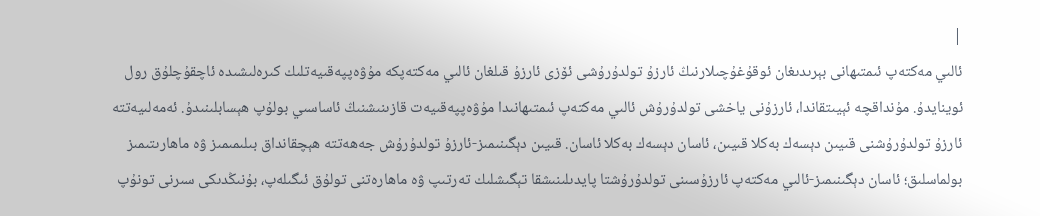|
ئالىي مەكتەپ ئىمتىھانى بېرىدىغان ئوقۇغۇچىلارنىڭ ئارزۇ تولدۇرۇشى ئۆزى ئارزۇ قىلغان ئالىي مەكتەپكە مۇۋەپپەقىيەتلىك كىرەلىشىدە ئاچقۇچلۇق رول ئوينايدۇ. مۇنداقچە ئېيىتقاندا، ئارزۇنى ياخشى تولدۇرۇش ئالىي مەكتەپ ئىمتىھانىدا مۇۋەپپەقىيەت قازىنىشنىڭ ئاساسىي بولۇپ ھېسابلىنىدۇ. ئەمەلىيەتتە ئارزۇ تولدۇرۇشنى قىيىن دېسەك بەكلا قىيىن، ئاسان دېسەك بەكلا ئاسان. قىيىن دېگىنىمىز-ئارزۇ تولدۇرۇش جەھەتتە ھېچقانداق بىلىمىمىز ۋە ماھارىتىمىز بولماسلىق؛ ئاسان دېگىنىمىز-ئالىي مەكتەپ ئارزۇسىنى تولدۇرۇشتا پايدىلىنىشقا تېگىشلىك تەرتىپ ۋە ماھارەتنى تولۇق ئىگىلەپ، بۇنىڭدىكى سىرنى تونۇپ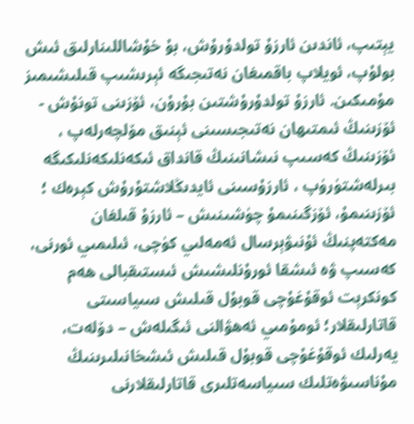يېتىپ، ئاندىن ئارزۇ تولدۇرۇش، بۇ خۇشاللىنارلىق ئىش بولۇپ، ئويلاپ باقمىغان نەتىجىگە ئېرىشىپ قىلىشىمىز مۇمىكىن. ئارزۇ تولدۇرۇشتىن بۇرۇن، ئۆزىنى تونۇش - ئۆزىنىڭ ئىمتىھان نەتىجىسىنى ئېنىق مۆلچەرلەپ ، ئۆزىنىڭ كەسىپ نىشانىنىڭ قانداق ئىكەنلىكەنلىكىگە بىرلەشتۈرۈپ ، ئارزۇسىنى ئايدىڭلاشتۇرۇش كېرەك ؛ ئۆزىنىمۇ، ئۆزگىنىمۇ چۈشىنىش – ئارزۇ قىلغان مەكتەپنىڭ ئۇنىۋېرسال ئەمەلىي كۈچى، ئىلىمىي ئورنى، كەسىپ ۋە ئىشقا ئورۇنلىشىش ئىستىقبالى ھەم كونكرېت ئوقۇغۇچى قوبۇل قىلىش سىياسىتى قاتارلىقلار؛ ئومۇمىي ئەھۋالنى ئىگىلەش – دۆلەت، يەرلىك ئوقۇغۇچى قوبۇل قىلىش ئىشخانىلىرىنىڭ مۇناسىۋەتلىك سىياسەتلىرى قاتارلىقلارنى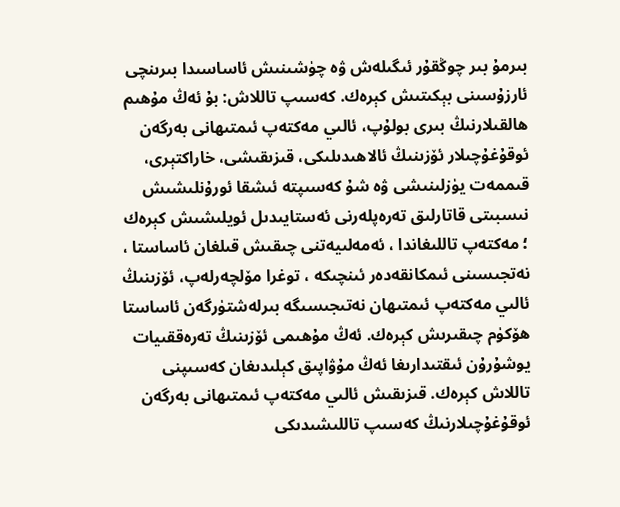بىرمۇ بىر چوڭقۇر ئىگىلەش ۋە چۈشىنىش ئاساسىدا بىرىنچى ئارزۇسىنى بېكىتىش كېرەك. كەسىپ تاللاش: بۇ ئەڭ مۇھىم ھالقىلارنىڭ بىرى بولۇپ، ئالىي مەكتەپ ئىمتىھانى بەرگەن ئوقۇغۇچىلار ئۆزىنىڭ ئالاھىدىلىكى، قىزىقىشى، خاراكتېرى، قىممەت يۈزلىنىشى ۋە شۇ كەسىپتە ئىشقا ئورۇنلىشىش نىسبىتى قاتارلىق تەرەپلەرنى ئەستايىدىل ئويلىشىش كېرەك ؛ مەكتەپ تاللىغاندا ، ئەمەلىيەتنى چىقىش قىلغان ئاساستا ، نەتجىسىنى ئىمكانقەدەر ئىنچىكە ، توغرا مۆلچەرلەپ، ئۆزىنىڭ ئالىي مەكتەپ ئىمتىھان نەتىجىسىگە بىرلەشتۈرگەن ئاساستا ھۆكۈم چىقىرىش كېرەك. ئەڭ مۇھىمى ئۆزىنىڭ تەرەققىيات يوشۇرۇن ئىقتىدارىغا ئەڭ مۇۋاپىق كېلىدىغان كەسىپنى تاللاش كېرەك. قىزىقىش ئالىي مەكتەپ ئىمتىھانى بەرگەن ئوقۇغۇچىلارنىڭ كەسىپ تاللىشىدىكى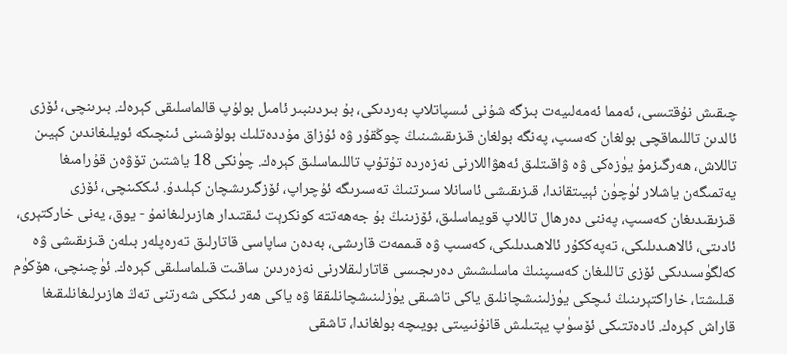چىقىش نۇقتىسى، ئەمما ئەمەلىيەت بىزگە شۇنى ئىسپاتلاپ بەردىكى، بۇ بىردىنبىر ئامىل بولۇپ قالماسلىقى كېرەك. بىرىنچى، ئۆزى ئالدىن تاللىماقچى بولغان كەسىپ، پەنگە بولغان قىزىقىشىنىڭ چوڭقۇر ۋە ئۇزاق مۇددەتلىك بولۇشىنى ئىنچىكە ئويلىغاندىن كېيىن تاللاش، ھەرگىزمۇ يۈزەكى ۋە ۋاقىتلىق ئەھۋاللارنى نەزەردە تۇتۇپ تاللىماسلىق كېرەك. چۈنكى 18 ياشتىن تۆۋەن قۇرامىغا يەتمىگەن ياشلار ئۈچۈن ئېيىتقاندا، قىزىقىشى ئاسانلا سىرتنىڭ تەسىرىگە ئۇچراپ، ئۆزگىرىشچان كېلىدۇ. ئىككىنچى، ئۆزى قىزىقىدىغان كەسىپ، پەننى دەرھال تاللاپ قويماسلىق، ئۆزىنىڭ بۇ جەھەتتە كونكرېت ئىقتىدار ھازىرلىغانمۇ - يوق، يەنى خاركتېرى، ئادىتى، ئالاھىدىلىكى، تەپەككۇر ئالاھىدىلىكى، كەسىپ ۋە قىممەت قارىشى، بەدەن ساپاسى قاتارلىق تەرەپلەر بىلەن قىزىقىشى ۋە كەلگۈسىدىكى ئۆزى تاللىغان كەسىپنىڭ ماسلىشىش دەرىجىسى قاتارلىقلارنى نەزەردىن ساقىت قىلماسلىقى كېرەك. ئۈچىنچى، ھۆكۈم قىلىشتا، خاراكتېرىنىڭ ئىچكى يۈزلىنىشچانلىق ياكى تاشىقى يۈزلىنىشچانلىققا ۋە ياكى ھەر ئىككى شەرتنى تەڭ ھازىرلىغانلىقىغا قاراش كېرەك. ئادەتتىكى ئۆسۈپ يېتىلىش قانۇنىيىتى بويىچە بولغاندا، تاشقى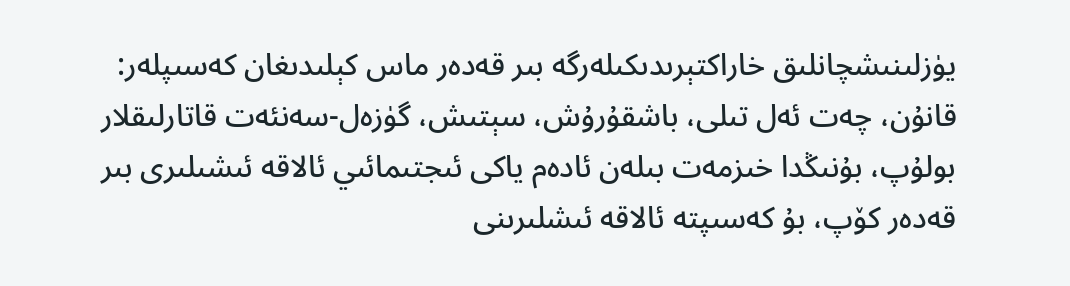يۈزلىنىشچانلىق خاراكتېرىدىكىلەرگە بىر قەدەر ماس كېلىدىغان كەسىپلەر: قانۇن، چەت ئەل تىلى، باشقۇرۇش، سېتىش، گۈزەل-سەنئەت قاتارلىقلار بولۇپ، بۇنىڭدا خىزمەت بىلەن ئادەم ياكى ئىجتىمائىي ئالاقە ئىشىلىرى بىر قەدەر كۆپ، بۇ كەسىپتە ئالاقە ئىشلىرىنى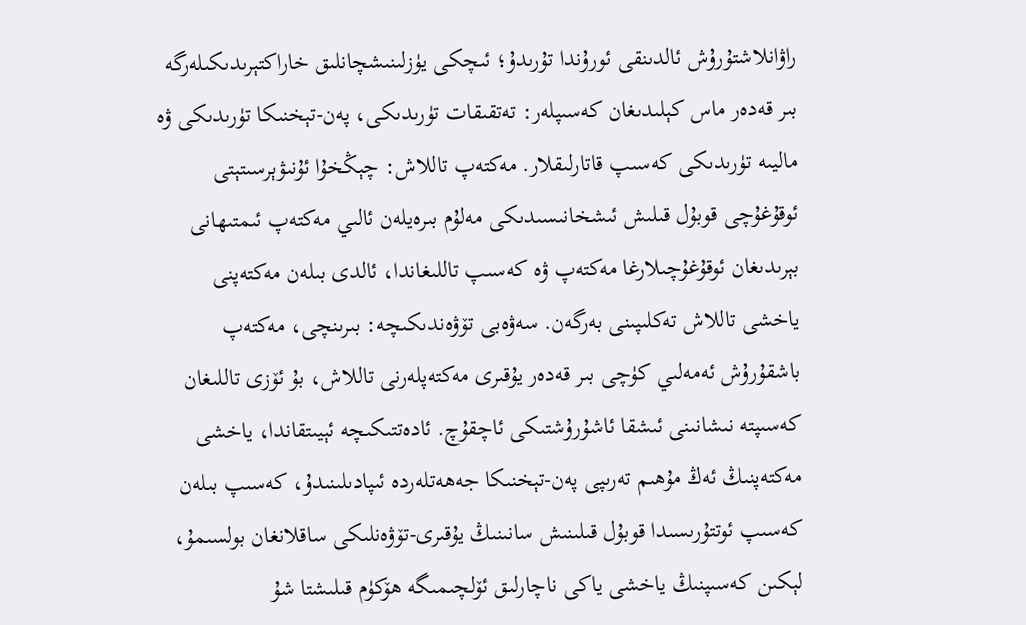راۋانلاشتۇرۇش ئالدىنقى ئورۇندا تۇرىدۇ؛ ئىچكى يۈزلىنىشچانلىق خاراكتېرىدىكىلەرگە بىر قەدەر ماس كېلىدىغان كەسىپلەر: تەتقىقات تۈرىدىكى، پەن-تېخنىكا تۈرىدىكى ۋە ماليىە تۈرىدىكى كەسىپ قاتارلىقلار. مەكتەپ تاللاش: چېڭخۇا ئۇنىۋېرسىتېتى ئوقۇغۇچى قوبۇل قىلىش ئىشخانىسىدىكى مەلۇم بىرەيلەن ئالىي مەكتەپ ئىمتىھانى بېرىدىغان ئوقۇغۇچىلارغا مەكتەپ ۋە كەسىپ تاللىغاندا، ئالدى بىلەن مەكتەپنى ياخشى تاللاش تەكلىپىنى بەرگەن. سەۋەبى تۆۋەندىكىچە: بىرىنچى، مەكتەپ باشقۇرۇش ئەمەلىي كۈچى بىر قەدەر يۇقىرى مەكتەپلەرنى تاللاش، بۇ ئۆزى تاللىغان كەسىپتە نىشانىنى ئىشقا ئاشۇرۇشتىكى ئاچقۇچ. ئادەتتىكىچە ئېيىتقاندا، ياخشى مەكتەپنىڭ ئەڭ مۇھىم تەرىپى پەن-تېخنىكا جەھەتلەردە ئىپادىلىنىدۇ، كەسىپ بىلەن كەسىپ ئوتتۇرىسىدا قوبۇل قىلىنىش سانىنىڭ يۇقىرى-تۆۋەنلىكى ساقلانغان بولسىمۇ، لېكىن كەسىپنىڭ ياخشى ياكى ناچارلىق ئۆلچىمىگە ھۆكۈم قىلىشتا شۇ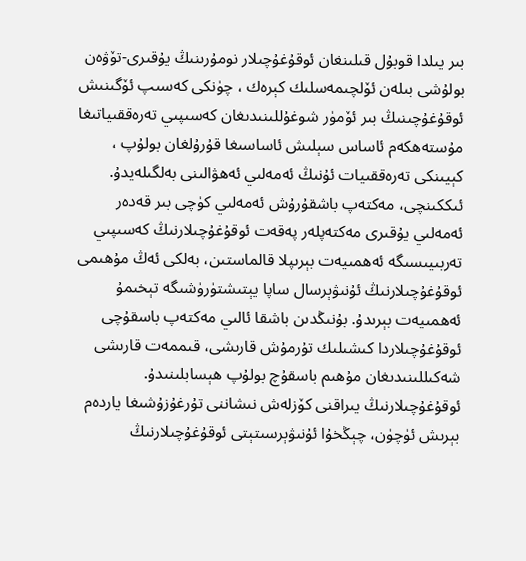بىر يىلدا قوبۇل قىلىنغان ئوقۇغۇچىلار نومۇرىنىڭ يۇقىرى-تۆۋەن بولۇشى بىلەن ئۆلچىمەسلىك كېرەك ، چۈنكى كەسىپ ئۆگىنىش ئوقۇغۇچىنىڭ بىر ئۆمۈر شوغۇللىنىدىغان كەسىپىي تەرەققىياتىغا مۇستەھكەم ئاساس سېلىش ئاساسىغا قۇرۇلغان بولۇپ ، كېيىنكى تەرەققىيات ئۇنىڭ ئەمەلىي ئەھۋالىنى بەلگىلەيدۇ. ئىككىنچى، مەكتەپ باشقۇرۇش ئەمەلىي كۈچى بىر قەدەر ئەمەلىي يۇقىرى مەكتەپلەر پەقەت ئوقۇغۇچىلارنىڭ كەسىپىي تەربىيىسىگە ئەھمىيەت بېرىپلا قالماستىن، بەلكى ئەڭ مۇھىمى ئوقۇغۇچىلارنىڭ ئۇنىۋېرسال ساپا يېتىشتۈرۈشىگە تېخىمۇ ئەھمىيەت بېرىدۇ. بۇنىڭدىن باشقا ئالىي مەكتەپ باسقۇچى ئوقۇغۇچىلاردا كىشىلىك تۇرمۇش قارىشى، قىممەت قارىشى شەكىللىنىدىغان مۇھىم باسقۇچ بولۇپ ھېسابلىنىدۇ. ئوقۇغۇچىلارنىڭ يىراقنى كۆزلەش نىشاننى تۇرغۇزۇشىغا ياردەم بېرىش ئۈچۈن، چېڭخۇا ئۇنىۋېرسىتېتى ئوقۇغۇچىلارنىڭ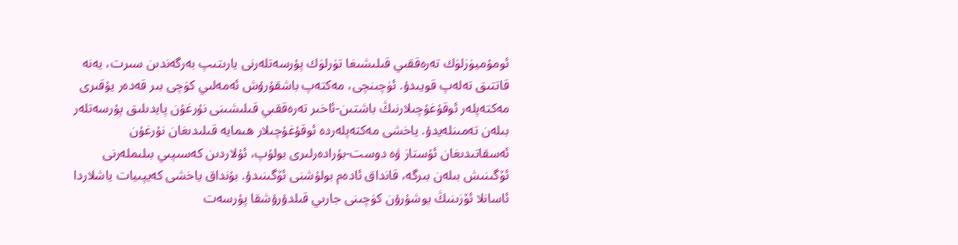ئومۇميۈزلۈك تەرەققىي قىلىشىغا تۈرلۈك پۇرسەتلەرنى يارىتىپ بەرگەندىن سىرت، يەنە قاتتىق تەلەپ قويىدۇ. ئۈچىنچى، مەكتەپ باشقۇرۇش ئەمەلىي كۈچى بىر قەدەر يۇقىرى مەكتەپلەر ئوقۇغۇچىلارنىڭ باشتىن-ئاخىر تەرەققىي قىلىشىنى نۇرغۇن پايدىلىق پۇرسەتلەر بىلەن تەمىنلەيدۇ. ياخشى مەكتەپلەردە ئوقۇغۇچىلار ھىمايە قىلىدىغان نۇرغۇن ئەسقاتىدىغان ئۇستاز ۋە دوست-بۇرادەرلىرى بولۇپ، ئۇلاردىن كەسىپىي بىلىملەرنى ئۆگىنىش بىلەن بىرگە، قانداق ئادەم بولۇشنى ئۆگىنىدۇ. بۇنداق ياخشى كەيپىيات ياشلاردا ئاسانلا ئۆزىنىڭ يوشۇرۇن كۈچىنى جارىي قىلدۇرۇشقا پۇرسەت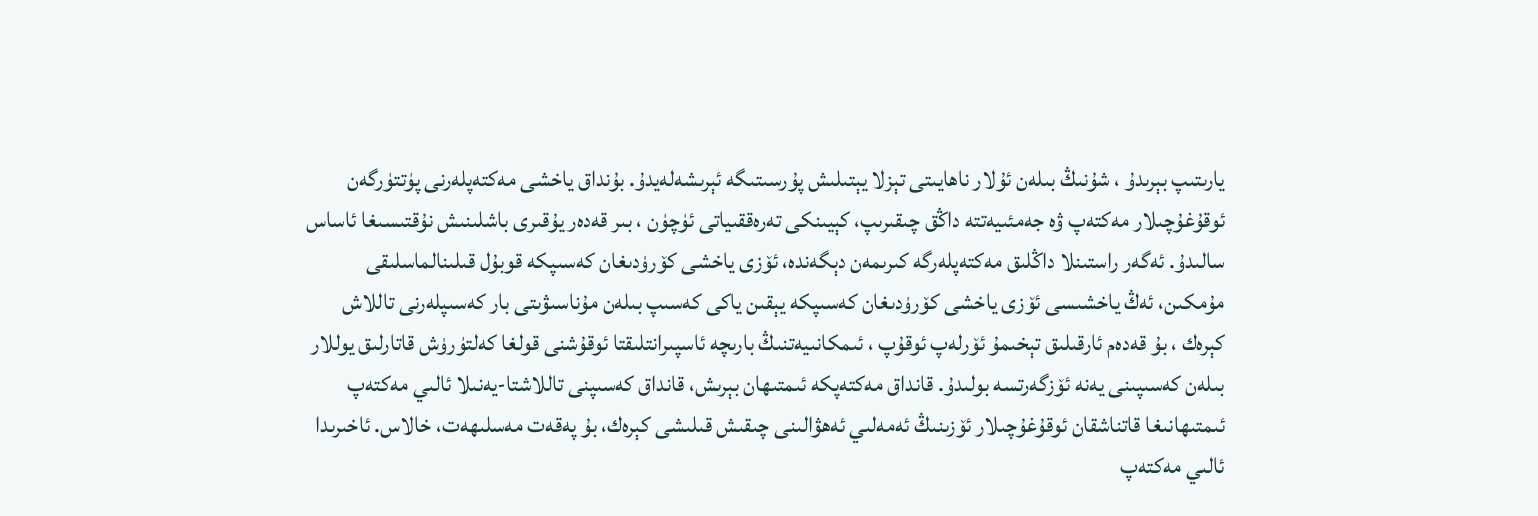يارىتىپ بېرىدۇ ، شۇنىڭ بىلەن ئۇلار ناھايىتى تېزلا يېتىلىش پۇرسىتىگە ئېرىشەلەيدۇ. بۇنداق ياخشى مەكتەپلەرنى پۈتتۈرگەن ئوقۇغۇچىلار مەكتەپ ۋە جەمئىيەتتە داڭق چىقىرىپ، كېيىنكى تەرەققىياتى ئۈچۈن ، بىر قەدەر يۇقىرى باشلىنىش نۇقتىسىغا ئاساس سالىدۇ. ئەگەر راستىنلا داڭلىق مەكتەپلەرگە كىرىمەن دېگەندە، ئۆزى ياخشى كۆرۈدىغان كەسىپكە قوبۇل قىلىنالماسلىقى مۇمكىن، ئەڭ ياخشىسى ئۆزى ياخشى كۆرۈدىغان كەسىپكە يېقىن ياكى كەسىپ بىلەن مۇناسىۋىتى بار كەسىپلەرنى تاللاش كېرەك ، بۇ قەدەم ئارقىلىق تېخىمۇ ئۆرلەپ ئوقۇپ ، ئىمكانىيەتنىڭ بارىچە ئاسپىرانتلىقتا ئوقۇشنى قولغا كەلتۈرۈش قاتارلىق يوللار بىلەن كەسىپىنى يەنە ئۆزگەرتسە بولىدۇ. قانداق مەكتەپكە ئىمتىھان بېرىش، قانداق كەسىپنى تاللاشتا-يەنىلا ئالىي مەكتەپ ئىمتىھانىغا قاتناشقان ئوقۇغۇچىلار ئۆزىنىڭ ئەمەلىي ئەھۋالىنى چىقىش قىلىشى كېرەك، بۇ پەقەت مەسلىھەت، خالاس. ئاخىرىدا ئالىي مەكتەپ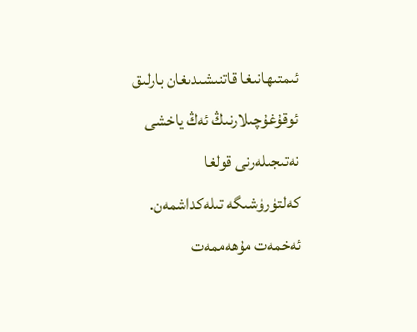ئىمتىھانىغا قاتنىشىدىغان بارلىق ئوقۇغۇچىلارنىڭ ئەڭ ياخشى نەتىجىلەرنى قولغا كەلتۈرۈشىگە تىلەكداشمەن.
ئەخمەت مۇھەممەت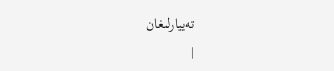تەييارلىغان
|